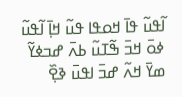ߊ߬ߟߎ߬ ߟߊ߫ ߞߋߟߊ ߟߎ߬ ߞߊ߲߫ ߊ߬ߟߎ߬ ߦߋ߫ ߞߏ߫ ߒ߬ߠߎ߬ ߕߍ߫ ߝߏߦߌ߬ ߘߌ߫ ߞߍ߬ ߝߏ߫ ߊߟߎ߫ ߢߐ߲߰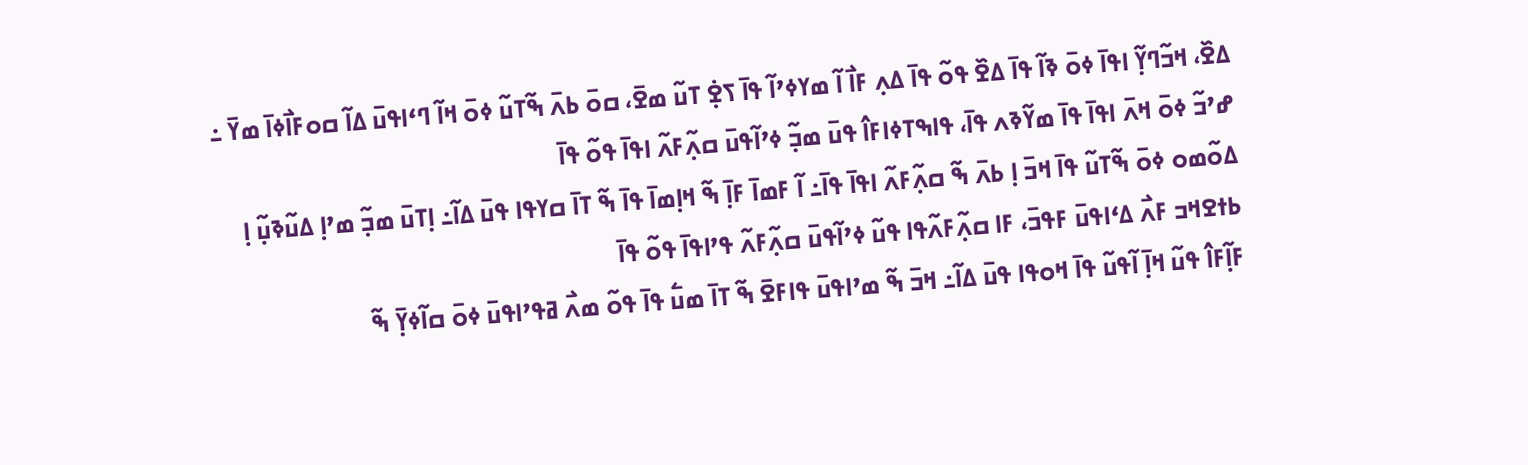ߡߐ߰، ߞߏ߬ߣߌ߲߬ ߊߟߊ߫ ߦߋ߫ ߢߊ߬ ߟߊ߫ ߡߐ߰ ߟߋ߬ ߟߊ߫ ߡߍ߲ ߓߊ߯ ߊ߬ ߘߌߦߴߊ߬ ߟߊ߫ ߖߐ߲߭ ߠߎ߬ ߘߐ߫، ߛߋ߫ ߕߍ߫ ߒ߬ߠߎ߬ ߦߋ߫ ߞߊ߬ ߣߵߊߟߎ߫ ߡߊ߬ ߛߋߓߊ߯ߦߊ߫ ߘߌ߫ ߸ ߝߴߏ߬ ߦߋ߫ ߞߍ߫ ߊߟߊ߫ ߟߊ߫ ߘߌ߬ߢߍ ߟߊ߫، ߟߊߒߠߦߊߓߊ߮ ߟߎ߫ ߘߏ߲߬ ߦߴߊ߬ߟߎ߫ ߛߍ߲߬ߓߍ߬ ߊߟߊ߫ ߟߋ߬ ߟߊ߫
ߡߋ߬ߘߋ ߦߋ߫ ߒ߬ߠߎ߬ ߟߊ߫ ߞߏ߫ ߊ߲ ߕߍ߫ ߒ߬ ߛߍ߲߬ߓߍ߬ ߊߟߊ߫ ߟߊ߫߸ ߊ߬ ߓߘߊ߫ ߓߊ߲߫ ߒ߬ ߞߊ߲ߘߊ߫ ߟߊ߫ ߒ߬ ߠߊ߫ ߛߌߟߊ ߟߎ߫ ߡߊ߬߸ ߊ߲ߠߎ߫ ߘߏ߲߬ ߘߴߊ߲ ߡߎ߬ߢߎ߲߬ ߊ߲ ߕߙߐߞߏ ߓߍ߯ ߡߵߊߟߎ߫ ߓߟߏ߫، ߓߊ ߛߍ߲߬ߓߍ߬ߟߊ ߟߎ߬ ߦߴߊ߬ߟߎ߫ ߛߍ߲߬ߓߍ߬ ߟߴߊߟߊ߫ ߟߋ߬ ߟߊ߫
ߓߊ߲߬ߓߊ߮ ߟߎ߬ ߞߊ߲߫ ߊ߬ߟߎ߬ ߟߊ߫ ߞߋߟߊ ߟߎ߫ ߡߊ߬߸ ߞߏ߫ ߒ߬ ߘߴߊߟߎ߫ ߟߊߓߐ߫ ߒ߬ ߠߊ߫ ߘߎ߱ ߟߊ߫ ߟߋ߬ ߘߍ߯ ߥߟߴߊߟߎ߫ ߦߋ߫ ߛߊ߬ߦߌ߲߫ ߒ߬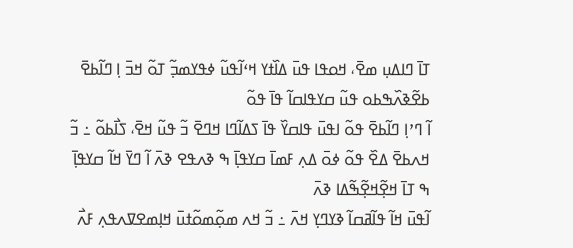ߠߊ߫ ߣߊߡߎ߲ ߘߐ߫، ߞߋߟߊ ߟߎ߫ ߡߊ߰ߙߌ ߞߵߊ߬ߟߎ߬ ߦߟߌߘߏ߲߬ ߠߋ߬ ߞߏ߫ ߊ߲ ߣߊ߬ߕߐ߫ ߕߐ߬ߢߍ߰ߒߕߋ ߟߎ߬ ߛߌߟߊߛߊ߬ ߟߊ߫ ߟߋ߬
ߊ߬ ߣߴߊ߲ ߣߊ߬ߕߐ߫ ߟߋ߬ ߊߟߎ߫ ߟߊߛߌ߰ ߟߊ߫ ߖߡߊ߬ߣߊ ߞߣߐ߫ ߏ߬ ߟߎ߬ ߞߐ߫، ߖߊ߯ߕߋ߬ ߸ ߏ߬ ߞߍߕߐ߫ ߡߐ߰ ߟߋ߬ ߦߋ߫ ߡߍ߲ ߓߘߊ߫ ߛߌߟߊ߲߫ ߒ ߢߍߟߐ ߢߍ߫ ߊ߬ ߣߌ߫ ߞߊ߬ ߛߌߟߊ߲߫ ߒ ߠߊ߫ ߞߐ߲߬ߞߐ߲߬ߒ߬ߡߊ ߢߍ߫
ߊ߬ߟߎ߫ ߞߊ߬ ߟߊ߬ߥߛߊ߬ ߢߌߣߌ߲ ߞߍ߫ ߸ ߏ߬ ߞߍ ߘߋ߲߬ߘߋ߬ߙߎ߫ ߞߊ߲ߘߐߜߍߟߍ߲ ߓߍ߯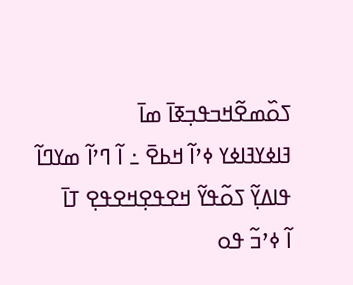ߖߋ߰ߘߐ߬ߞߏߟߏ߲ߧߊ߫ ߘߊ߫
ߔߊߦߌߔߊߦߌ ߦߴߊ߬ ߞߕߐ߫ ߸ ߊ߬ ߣߴߊ߬ ߘߌߣߊ߬ ߟߊߡߌ߲߬ ߖߋ߬ߟߌ߬ ߞߐߟߐ߲ߞߐߟߐ߲ ߠߊ߫
ߊ߬ ߦߴߏ߬ ߟߋ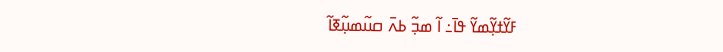ߓߌ߬ߙߌ߲߬ߘߌ߬ ߟߊ߫߸ ߊ߬ ߘߏ߲߬ ߕߍ߫ ߛߎ߬ߘߎ߲߬ߧߊ߬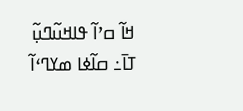ߞߊ߬ ߛߴߊ߬ ߟߊߞߎ߬ߣߎ߲߬ ߠߊ߫߸ ߛߊ߬ߦߊ ߘߌߣߵߊ߬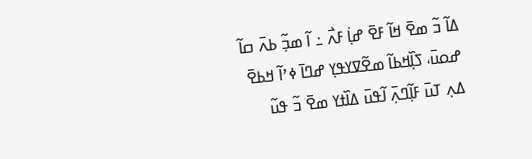ߡߊ߬ ߏ߬ ߘߐ߫ ߞߊ߬ ߓߐ߫ ߝߊ߲߭ ߓߍ߯ ߸ ߊ߬ ߘߏ߲߬ ߕߍ߫ ߛߊ߬ ߝߋߎ߫، ߖߊ߲߰ߞߕߊ߬ ߘߐ߬ߜߌߟߌ߲ ߝߣߊ߫ ߦߴߊ߬ ߞߕߐ߫
ߡߍ߲ ߠߎ߫ ߓߊ߲߬ߣߍ߲߫ ߊ߬ߟߎ߫ ߡߊ߰ߙߌ ߘߐ߫ ߏ߬ ߟߎ߬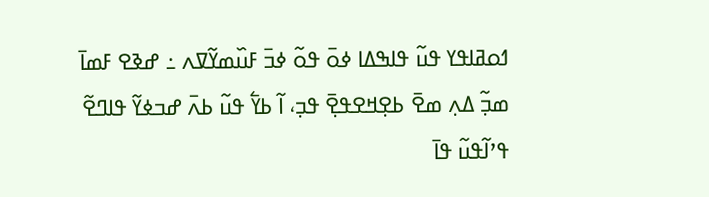ߗߋߥߊߟߌ ߟߎ߬ ߟߊߒߡߊ ߦߋ߫ ߟߋ߬ ߦߏ߫ ߓߎ߰ߘߌ߬ߜߍ ߸ ߝߢߐ ߓߘߊ߫ ߘߏ߲߬ ߡߍ߲ ߘߐ߫ ߕߐ߲ߞߐߟߐ߲߫ ߟߏ߲، ߊ߬ ߕߌ߱ ߟߎ߬ ߕߍ߫ ߝߏߦߌ߬ ߟߊߣߐ߬ ߟߴߊ߬ߟߎ߬ ߟߊ߫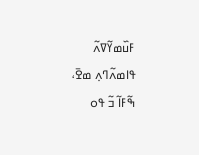ߓߎ߰ߘߌ߬ߜߍ߬ ߟߊߘߍ߬ߣߍ߲ ߘߐ߫، ߒ߬ߓߊ߬ ߏ߬ ߟߋ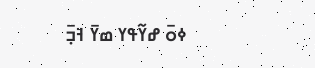ߦߋ߫ ߝߌ߬ߟߌ ߘߌ߫ ߔߏ߲߫